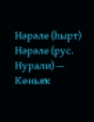Нәрәле (һырт)
Нәрәле (рус. Нурали) — Көньяҡ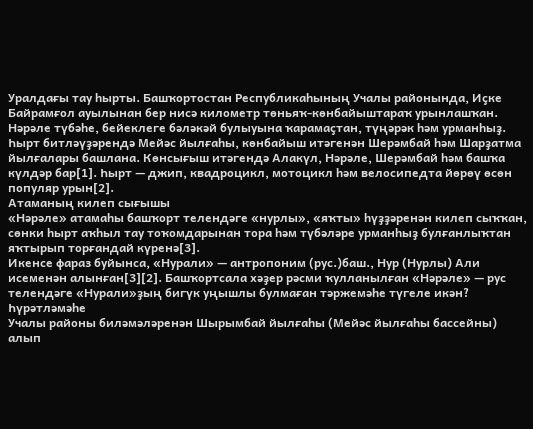Уралдағы тау һырты. Башҡортостан Республикаһының Учалы районында, Иҫке Байрамғол ауылынан бер нисә километр төньяҡ-көнбайыштараҡ урынлашҡан. Нәрәле түбәһе, бейеклеге бәләкәй булыуына ҡарамаҫтан, түңәрәк һәм урманһыҙ. Һырт битләүҙәрендә Мейәс йылғаһы, көнбайыш итәгенән Шерәмбай һәм Шарҙатма йылғалары башлана. Көнсығыш итәгендә Алакүл, Нәрәле, Шерәмбай һәм башҡа күлдәр бар[1]. Һырт — джип, квадроцикл, мотоцикл һәм велосипедта йөрөү өсөн популяр урын[2].
Атаманың килеп сығышы
«Нәрәле» атамаһы башҡорт телендәге «нурлы», «яҡты» һүҙҙәренән килеп сыҡҡан, сөнки һырт аҡһыл тау тоҡомдарынан тора һәм түбәләре урманһыҙ булғанлыҡтан яҡтырып торғандай күренә[3].
Икенсе фараз буйынса, «Нурали» — антропоним (рус.)баш., Нур (Нурлы) Али исеменән алынған[3][2]. Башҡортсала хәҙер рәсми ҡулланылған «Нәрәле» — рус телендәге «Нурали»ҙың бигүк уңышлы булмаған тәржемәһе түгеле икән?
Һүрәтләмәһе
Учалы районы биләмәләренән Шырымбай йылғаһы (Мейәс йылғаһы бассейны) алып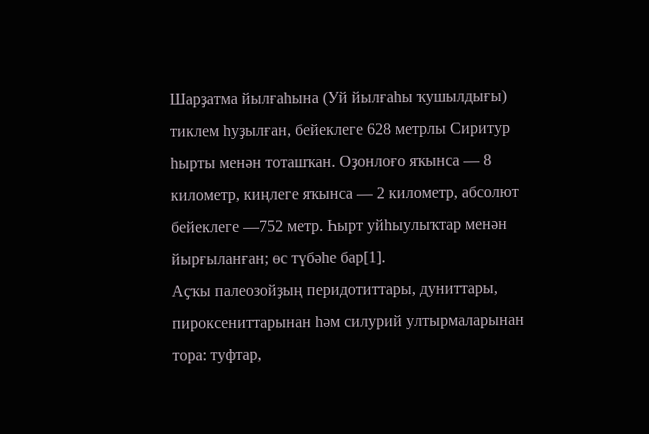Шарҙатма йылғаһына (Уй йылғаһы ҡушылдығы) тиклем һуҙылған, бейеклеге 628 метрлы Сиритур һырты менән тоташҡан. Оҙонлоғо яҡынса — 8 километр, киңлеге яҡынса — 2 километр, абсолют бейеклеге —752 метр. Һырт уйһыулыҡтар менән йырғыланған; өс түбәһе бар[1].
Аҫҡы палеозойҙың перидотиттары, дуниттары, пироксениттарынан һәм силурий ултырмаларынан тора: туфтар,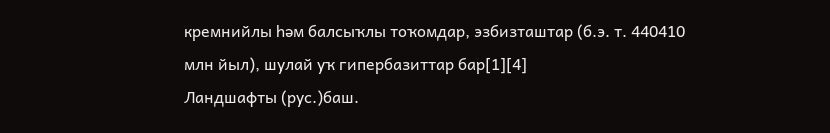кремнийлы һәм балсыҡлы тоҡомдар, эзбизташтар (б.э. т. 440410 млн йыл), шулай уҡ гипербазиттар бар[1][4]
Ландшафты (рус.)баш.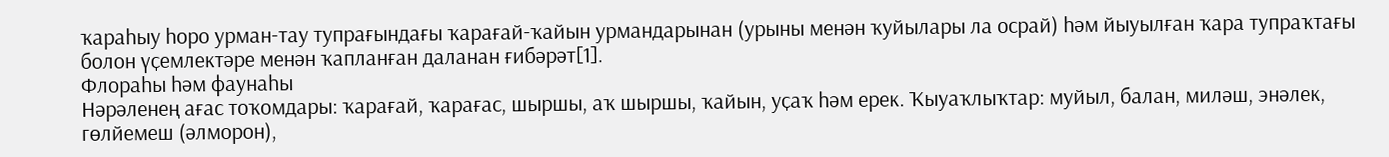ҡараһыу һоро урман-тау тупрағындағы ҡарағай‑ҡайын урмандарынан (урыны менән ҡуйылары ла осрай) һәм йыуылған ҡара тупраҡтағы болон үҫемлектәре менән ҡапланған даланан ғибәрәт[1].
Флораһы һәм фаунаһы
Нәрәленең ағас тоҡомдары: ҡарағай, ҡарағас, шыршы, аҡ шыршы, ҡайын, уҫаҡ һәм ерек. Ҡыуаҡлыҡтар: муйыл, балан, миләш, энәлек, гөлйемеш (әлморон),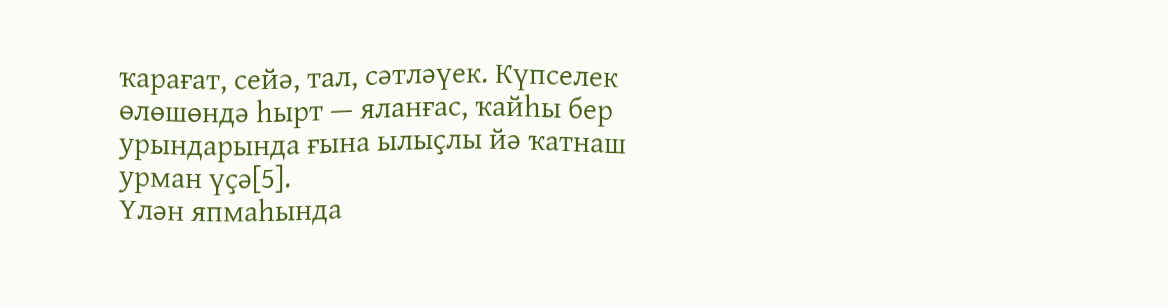ҡарағат, сейә, тал, сәтләүек. Күпселек өлөшөндә һырт — яланғас, ҡайһы бер урындарында ғына ылыҫлы йә ҡатнаш урман үҫә[5].
Үлән япмаһында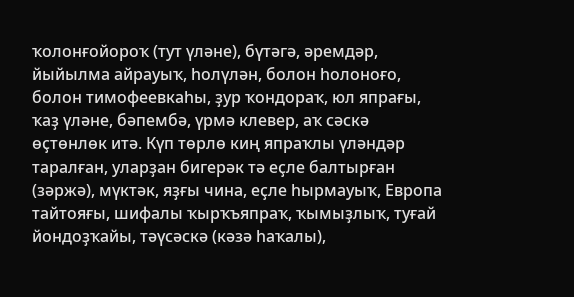ҡолонғойороҡ (тут үләне), бүтәгә, әремдәр, йыйылма айрауыҡ, һолүлән, болон һолоноғо, болон тимофеевкаһы, ҙур ҡондораҡ, юл япрағы, ҡаҙ үләне, бәпембә, үрмә клевер, аҡ сәскә өҫтөнлөк итә. Күп төрлө киң япраҡлы үләндәр таралған, уларҙан бигерәк тә еҫле балтырған (зәржә), мүктәк, яҙғы чина, еҫле һырмауыҡ, Европа тайтояғы, шифалы ҡырҡъяпраҡ, ҡымыҙлыҡ, туғай йондоҙҡайы, тәүсәскә (кәзә һаҡалы),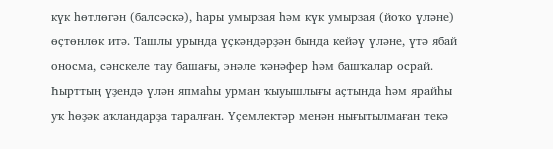күк һөтлөгән (балсәскә), һары умырзая һәм күк умырзая (йоҡо үләне) өҫтөнлөк итә. Ташлы урында үҫкәндәрҙән бында кейәү үләне, үтә ябай оносма, сәнскеле тау башағы, энәле ҡәнәфер һәм башҡалар осрай. Һырттың үҙендә үлән япмаһы урман ҡыуышлығы аҫтында һәм ярайһы уҡ һөҙәк аҡландарҙа таралған. Үҫемлектәр менән нығытылмаған текә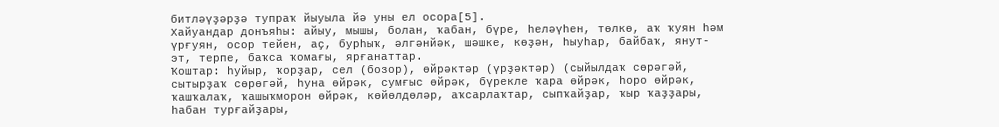битләүҙәрҙә тупраҡ йыуыла йә уны ел осора[5].
Хайуандар донъяһы: айыу, мышы, болан, ҡабан, бүре, һеләүһен, төлкө, аҡ ҡуян һәм үрғуян, осор тейен, аҫ, бурһыҡ, әлгәнйәк, шәшке, көҙән, һыуһар, байбаҡ, янут-эт, терпе, баҡса ҡомағы, ярғанаттар.
Ҡоштар: һуйыр, ҡорҙар, сел (бозор), өйрәктәр (үрҙәктәр) (сыйылдаҡ сөрәгәй, сытырҙаҡ сөрөгәй, һуна өйрәк, сумғыс өйрәк, бүрекле ҡара өйрәк, һоро өйрәк, ҡашҡалаҡ, ҡашыҡморон өйрәк, көйөлдөләр, аҡсарлаҡтар, сыпҡайҙар, ҡыр ҡаҙҙары, һабан турғайҙары,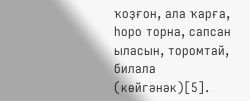ҡоҙғон, ала ҡарға, һоро торна, сапсан ыласын, торомтай, билала (көйгәнәк)[5].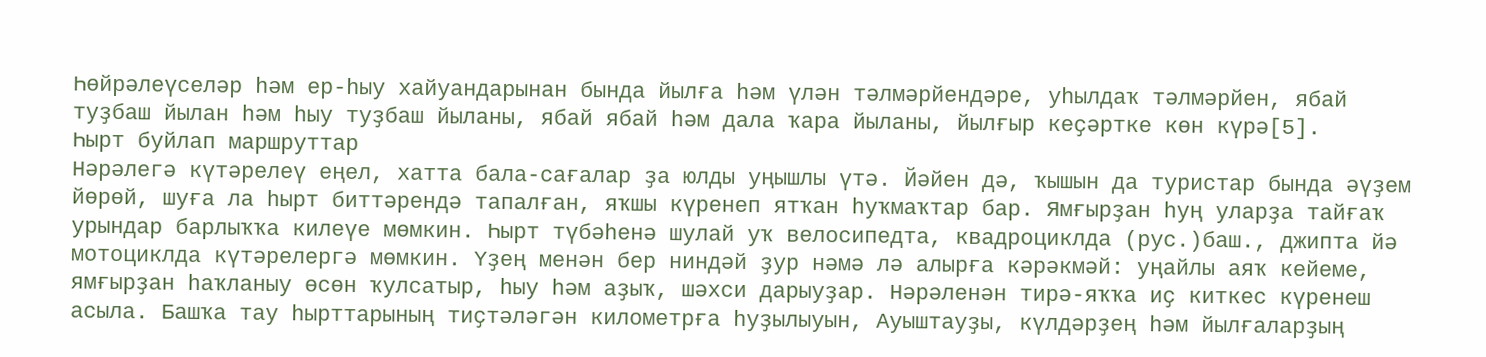Һөйрәлеүселәр һәм ер-һыу хайуандарынан бында йылға һәм үлән тәлмәрйендәре, уһылдаҡ тәлмәрйен, ябай туҙбаш йылан һәм һыу туҙбаш йыланы, ябай ябай һәм дала ҡара йыланы, йылғыр кеҫәртке көн күрә[5].
Һырт буйлап маршруттар
Нәрәлегә күтәрелеү еңел, хатта бала-сағалар ҙа юлды уңышлы үтә. Йәйен дә, ҡышын да туристар бында әүҙем йөрөй, шуға ла һырт биттәрендә тапалған, яҡшы күренеп ятҡан һуҡмаҡтар бар. Ямғырҙан һуң уларҙа тайғаҡ урындар барлыҡҡа килеүе мөмкин. Һырт түбәһенә шулай уҡ велосипедта, квадроциклда (рус.)баш., джипта йә мотоциклда күтәрелергә мөмкин. Үҙең менән бер ниндәй ҙур нәмә лә алырға кәрәкмәй: уңайлы аяҡ кейеме, ямғырҙан һаҡланыу өсөн ҡулсатыр, һыу һәм аҙыҡ, шәхси дарыуҙар. Нәрәленән тирә-яҡҡа иҫ киткес күренеш асыла. Башҡа тау һырттарының тиҫтәләгән километрға һуҙылыуын, Ауыштауҙы, күлдәрҙең һәм йылғаларҙың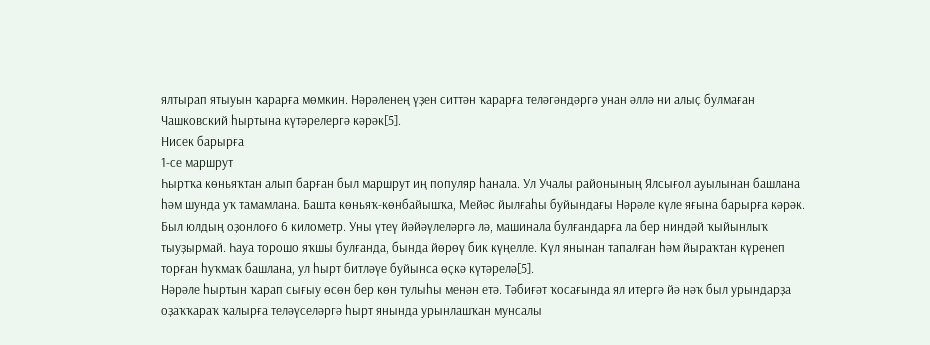ялтырап ятыуын ҡарарға мөмкин. Нәрәленең үҙен ситтән ҡарарға теләгәндәргә унан әллә ни алыҫ булмаған Чашковский һыртына күтәрелергә кәрәк[5].
Нисек барырға
1-се маршрут
Һыртҡа көньяҡтан алып барған был маршрут иң популяр һанала. Ул Учалы районының Ялсығол ауылынан башлана һәм шунда уҡ тамамлана. Башта көньяҡ-көнбайышҡа, Мейәс йылғаһы буйындағы Нәрәле күле яғына барырға кәрәк. Был юлдың оҙонлоғо 6 километр. Уны үтеү йәйәүлеләргә лә, машинала булғандарға ла бер ниндәй ҡыйынлыҡ тыуҙырмай. Һауа торошо яҡшы булғанда, бында йөрөү бик күңелле. Күл янынан тапалған һәм йыраҡтан күренеп торған һуҡмаҡ башлана, ул һырт битләүе буйынса өҫкә күтәрелә[5].
Нәрәле һыртын ҡарап сығыу өсөн бер көн тулыһы менән етә. Тәбиғәт ҡосағында ял итергә йә нәҡ был урындарҙа оҙаҡҡараҡ ҡалырға теләүселәргә һырт янында урынлашҡан мунсалы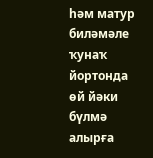һәм матур биләмәле ҡунаҡ йортонда өй йәки бүлмә алырға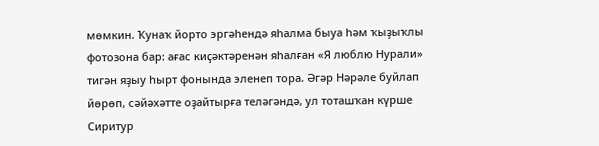мөмкин. Ҡунаҡ йорто эргәһендә яһалма быуа һәм ҡыҙыҡлы фотозона бар: ағас киҫәктәренән яһалған «Я люблю Нурали» тигән яҙыу һырт фонында эленеп тора. Әгәр Нәрәле буйлап йөрөп, сәйәхәтте оҙайтырға теләгәндә, ул тоташҡан күрше Сиритур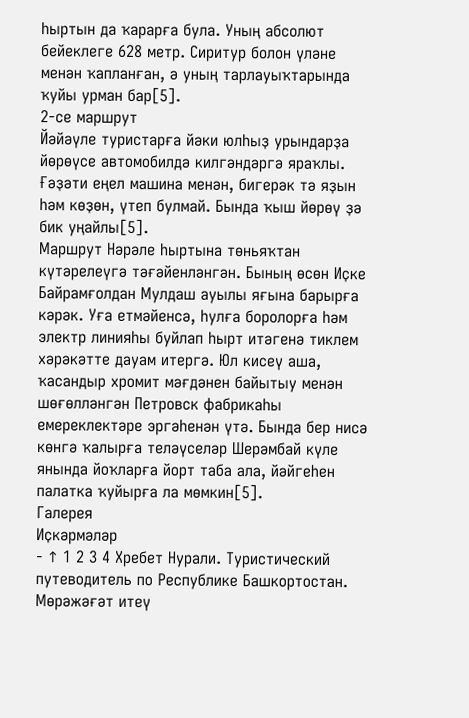һыртын да ҡарарға була. Уның абсолют бейеклеге 628 метр. Сиритур болон үләне менән ҡапланған, ә уның тарлауыҡтарында ҡуйы урман бар[5].
2-се маршрут
Йәйәүле туристарға йәки юлһыҙ урындарҙа йөрөүсе автомобилдә килгәндәргә яраҡлы. Ғәҙәти еңел машина менән, бигерәк тә яҙын һәм көҙөн, үтеп булмай. Бында ҡыш йөрөү ҙә бик уңайлы[5].
Маршрут Нәрәле һыртына төньяҡтан күтәрелеүгә тәғәйенләнгән. Бының өсөн Иҫке Байрамғолдан Мулдаш ауылы яғына барырға кәрәк. Уға етмәйенсә, һулға боролорға һәм электр линияһы буйлап һырт итәгенә тиклем хәрәкәтте дауам итергә. Юл кисеү аша, ҡасандыр хромит мәғдәнен байытыу менән шөғөлләнгән Петровск фабрикаһы емереклектәре эргәһенән үтә. Бында бер нисә көнгә ҡалырға теләүселәр Шерәмбай күле янында йоҡларға йорт таба ала, йәйгеһен палатка ҡуйырға ла мөмкин[5].
Галерея
Иҫкәрмәләр
- ↑ 1 2 3 4 Хребет Нурали. Туристический путеводитель по Республике Башкортостан. Мөрәжәғәт итеү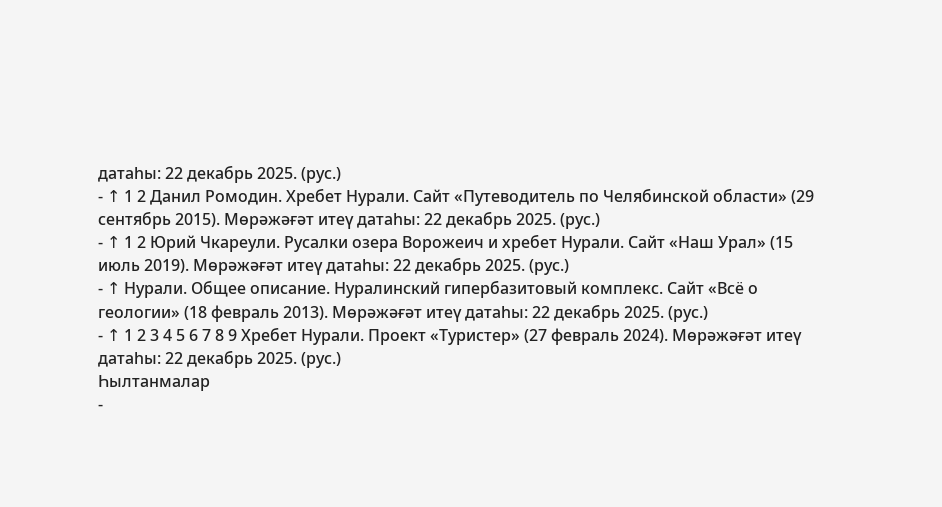датаһы: 22 декабрь 2025. (рус.)
- ↑ 1 2 Данил Ромодин. Хребет Нурали. Сайт «Путеводитель по Челябинской области» (29 сентябрь 2015). Мөрәжәғәт итеү датаһы: 22 декабрь 2025. (рус.)
- ↑ 1 2 Юрий Чкареули. Русалки озера Ворожеич и хребет Нурали. Сайт «Наш Урал» (15 июль 2019). Мөрәжәғәт итеү датаһы: 22 декабрь 2025. (рус.)
- ↑ Нурали. Общее описание. Нуралинский гипербазитовый комплекс. Сайт «Всё о геологии» (18 февраль 2013). Мөрәжәғәт итеү датаһы: 22 декабрь 2025. (рус.)
- ↑ 1 2 3 4 5 6 7 8 9 Хребет Нурали. Проект «Туристер» (27 февраль 2024). Мөрәжәғәт итеү датаһы: 22 декабрь 2025. (рус.)
Һылтанмалар
-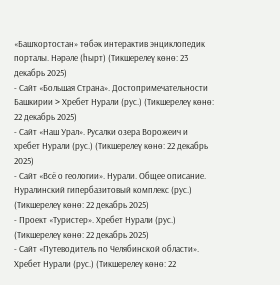«Башҡортостан» төбәк интерактив энциклопедик порталы. Нәрәле (һырт) (Тикшерелеү көнө: 23 декабрь 2025)
- Сайт «Большая Страна». Достопримечательности Башкирии > Хребет Нурали (рус.) (Тикшерелеү көнө: 22 декабрь 2025)
- Сайт «Наш Урал». Русалки озера Ворожеич и хребет Нурали (рус.) (Тикшерелеү көнө: 22 декабрь 2025)
- Сайт «Всё о геологии». Нурали. Общее описание. Нуралинский гипербазитовый комплекс (рус.) (Тикшерелеү көнө: 22 декабрь 2025)
- Проект «Туристер». Хребет Нурали (рус.) (Тикшерелеү көнө: 22 декабрь 2025)
- Сайт «Путеводитель по Челябинской области». Хребет Нурали (рус.) (Тикшерелеү көнө: 22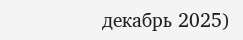декабрь 2025)